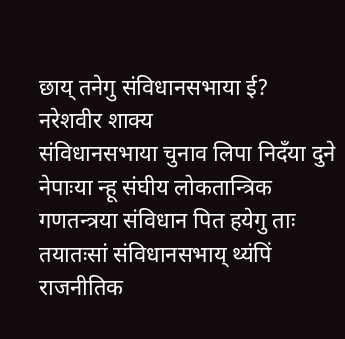छाय् तनेगु संविधानसभाया ई?
नरेशवीर शाक्य
संविधानसभाया चुनाव लिपा निदँया दुने नेपाःया न्हू संघीय लोकतान्त्रिक गणतन्त्रया संविधान पित हयेगु ताः तयातःसां संविधानसभाय् थ्यंपिं राजनीतिक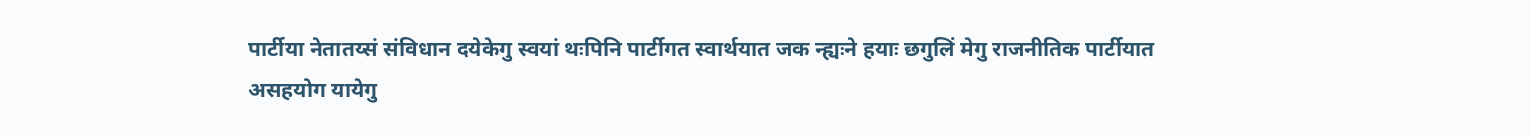पार्टीया नेतातय्सं संविधान दयेकेगु स्वयां थःपिनि पार्टीगत स्वार्थयात जक न्ह्यःने हयाः छगुलिं मेगु राजनीतिक पार्टीयात असहयोग यायेगु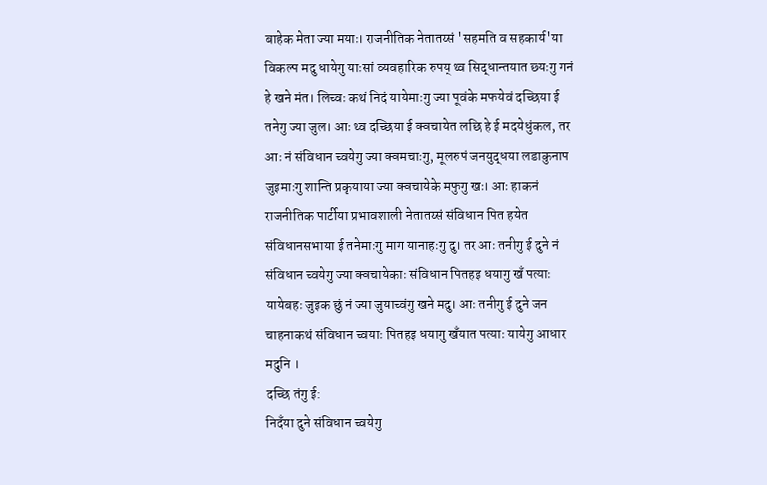बाहेक मेता ज्या मयाः। राजनीतिक नेतातय्सं 'सहमति व सहकार्य'या विकल्प मदु धायेगु याःसां व्यवहारिक रुपय् थ्व सिद्धान्तयात छ्यःगु गनं हे खने मंत। लिच्वः कथं निदं यायेमाःगु ज्या पूवंके मफयेवं दच्छिया ई तनेगु ज्या जुल। आः थ्व दच्छिया ई क्वचायेत लछि हे ई मदयेधुंकल, तर आः नं संविधान च्वयेगु ज्या क्वमचाःगु, मूलरुपं जनयुद्धया लडाकुनाप जुइमाःगु शान्ति प्रकृयाया ज्या क्वचायेके मफुगु खः। आः हाकनं राजनीतिक पार्टीया प्रभावशाली नेतातय्सं संविधान पित हयेत संविधानसभाया ई तनेमाःगु माग यानाहःगु दु। तर आः तनीगु ई दुने नं संविधान च्वयेगु ज्या क्वचायेकाः संविधान पितहइ धयागु खँ पत्याः यायेबहः जुइक छुं नं ज्या जुयाच्वंगु खने मदु। आः तनीगु ई दुने जन चाहनाकथं संविधान च्वयाः पितहइ धयागु खँयात पत्याः यायेगु आधार मदुनि ।
दच्छि तंगु ई:
निदँया दुने संविधान च्वयेगु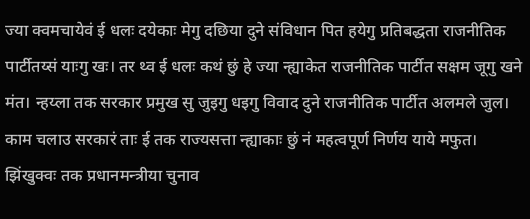ज्या क्वमचायेवं ई धलः दयेकाः मेगु दछिया दुने संविधान पित हयेगु प्रतिबद्धता राजनीतिक पार्टीतय्सं याःगु खः। तर थ्व ई धलः कथं छुं हे ज्या न्ह्याकेत राजनीतिक पार्टीत सक्षम जूगु खने मंत। न्हय्ला तक सरकार प्रमुख सु जुइगु धइगु विवाद दुने राजनीतिक पार्टीत अलमले जुल। काम चलाउ सरकारं ताः ई तक राज्यसत्ता न्ह्याकाः छुं नं महत्वपूर्ण निर्णय याये मफुत। झिंखुक्वः तक प्रधानमन्त्रीया चुनाव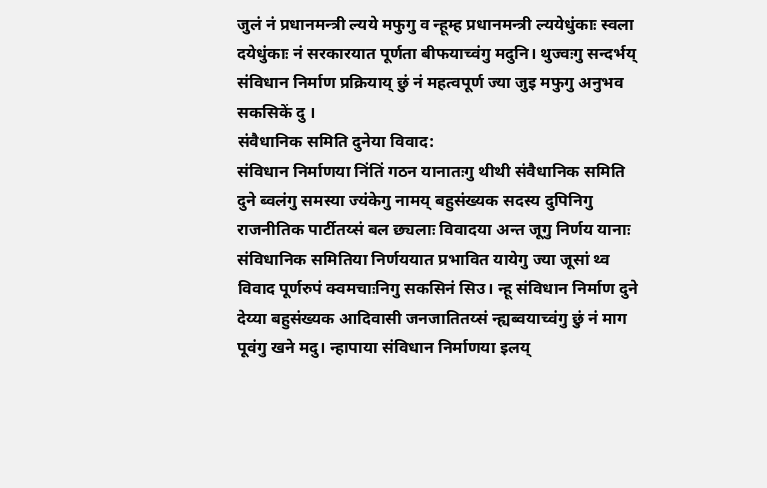जुलं नं प्रधानमन्त्री ल्यये मफुगु व न्हूम्ह प्रधानमन्त्री ल्ययेधुंकाः स्वला दयेधुंकाः नं सरकारयात पूर्णता बीफयाच्वंगु मदुनि। थुज्वःगु सन्दर्भय् संविधान निर्माण प्रक्रियाय् छुं नं महत्वपूर्ण ज्या जुइ मफुगु अनुभव सकसिकें दु ।
संवैधानिक समिति दुनेया विवाद:
संविधान निर्माणया निंतिं गठन यानातःगु थीथी संवैधानिक समिति दुने ब्वलंगु समस्या ज्यंकेगु नामय् बहुसंख्यक सदस्य दुपिनिगु राजनीतिक पार्टीतय्सं बल छ्यलाः विवादया अन्त जूगु निर्णय यानाः संविधानिक समितिया निर्णययात प्रभावित यायेगु ज्या जूसां थ्व विवाद पूर्णरुपं क्वमचाःनिगु सकसिनं सिउ। न्हू संविधान निर्माण दुने देय्या बहुसंख्यक आदिवासी जनजातितय्सं न्ह्यब्वयाच्वंगु छुं नं माग पूवंगु खने मदु। न्हापाया संविधान निर्माणया इलय्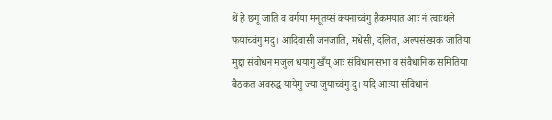थें हे छगू जाति व वर्गया मनूतय्सं क्यनाच्वंगु हैकमयात आः नं त्वाःथले फयाच्वंगु मदु। आदिवासी जनजाति, मधेसी, दलित, अल्पसंख्यक जातिया मुद्दा संवोधन मजुल धयागु खँय् आः संविधानसभा व संवैधानिक समितिया बैठकत अवरुद्ध यायेगु ज्या जुयाच्वंगु दु। यदि आःया संविधानं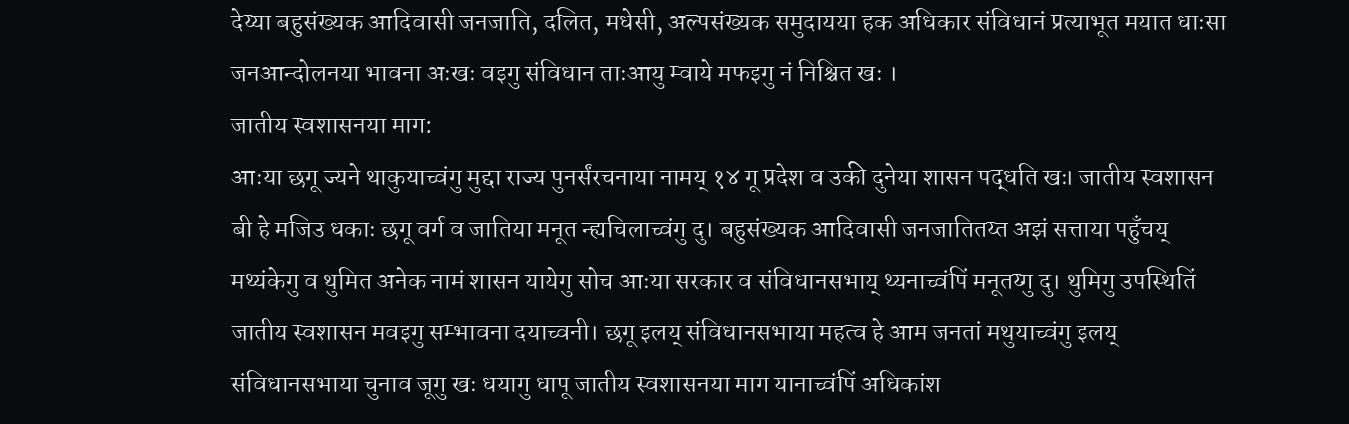देय्या बहुसंख्यक आदिवासी जनजाति, दलित, मधेसी, अल्पसंख्यक समुदायया हक अधिकार संविधानं प्रत्याभूत मयात धाःसा जनआन्दोलनया भावना अःखः वइगु संविधान ताःआयु म्वाये मफइगु नं निश्चित खः ।
जातीय स्वशासनया माग:
आःया छगू ज्यने थाकुयाच्वंगु मुद्दा राज्य पुनर्संरचनाया नामय् १४ गू प्रदेश व उकी दुनेया शासन पद्धति खः। जातीय स्वशासन बी हे मजिउ धकाः छगू वर्ग व जातिया मनूत न्ह्यचिलाच्वंगु दु। बहुसंख्यक आदिवासी जनजातितय्त अझं सत्ताया पहुँचय् मथ्यंकेगु व थुमित अनेक नामं शासन यायेगु सोच आःया सरकार व संविधानसभाय् थ्यनाच्वंपिं मनूतय्गु दु। थुमिगु उपस्थितिं जातीय स्वशासन मवइगु सम्भावना दयाच्वनी। छगू इलय् संविधानसभाया महत्व हे आम जनतां मथुयाच्वंगु इलय् संविधानसभाया चुनाव जूगु खः धयागु धापू जातीय स्वशासनया माग यानाच्वंपिं अधिकांश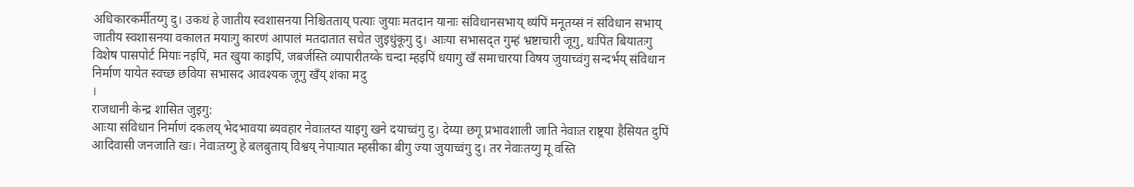अधिकारकर्मीतय्गु दु। उकथं हे जातीय स्वशासनया निश्चितताय् पत्याः जुयाः मतदान यानाः संविधानसभाय् थ्यंपिं मनूतय्सं नं संविधान सभाय् जातीय स्वशासनया वकालत मयाःगु कारणं आपालं मतदातात सचेत जुइधुंकूगु दु। आःया सभासद्त गुम्हं भ्रष्टाचारी जूगु, थःपिंत बियातःगु विशेष पासपोर्ट मियाः नइपिं, मत खुया काइपिं, जबर्जस्ति व्यापारीतय्के चन्दा म्हइपिं धयागु खँ समाचारया विषय जुयाच्वंगु सन्दर्भय् संविधान निर्माण यायेत स्वच्छ छविया सभासद आवश्यक जूगु खँय् शंका मदु
।
राजधानी केन्द्र शासित जुइगु:
आःया संविधान निर्माणं दकलय् भेदभावया ब्यवहार नेवाःतय्त याइगु खने दयाच्वंगु दु। देय्या छगू प्रभावशाली जाति नेवाःत राष्ट्रया हैसियत दुपिं आदिवासी जनजाति खः। नेवाःतय्गु हे बलबुताय् विश्वय् नेपाःयात म्हसीका बीगु ज्या जुयाच्वंगु दु। तर नेवाःतय्गु मू वस्ति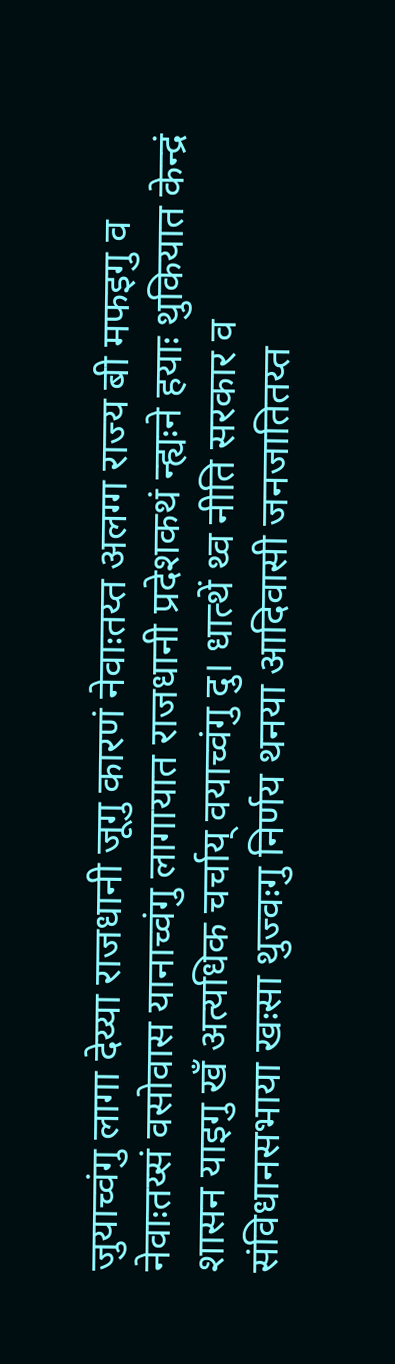जुयाच्वंगु लागा देय्या राजधानी जूगु कारणं नेवाःतय्त अलग्ग राज्य बी मफइगु व नेवाःतय्सं वसोवास यानाच्वंगु लागायात राजधानी प्रदेशकथं न्ह्यःने हयाः थुकियात केन्द्रं शासन याइगु खँ अत्यधिक चर्चाय् वयाच्वंगु दु। धात्थें थ्व नीति सरकार व संविधानसभाया खःसा थुज्वःगु निर्णय थनया आदिवासी जनजातितय्त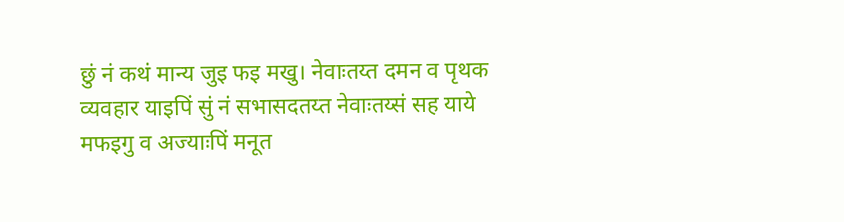छुं नं कथं मान्य जुइ फइ मखु। नेवाःतय्त दमन व पृथक व्यवहार याइपिं सुं नं सभासदतय्त नेवाःतय्सं सह याये मफइगु व अज्याःपिं मनूत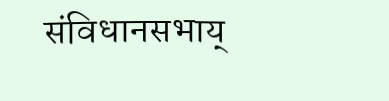संविधानसभाय्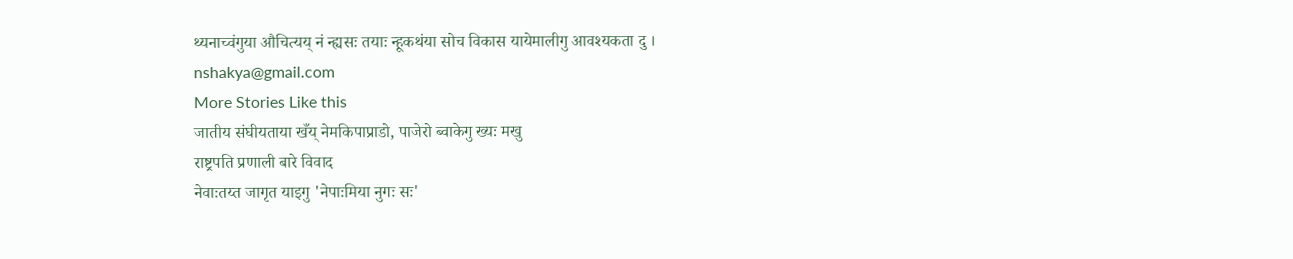थ्यनाच्वंगुया औचित्यय् नं न्ह्यसः तयाः न्हूकथंया सोच विकास यायेमालीगु आवश्यकता दु ।
nshakya@gmail.com
More Stories Like this
जातीय संघीयताया खँय् नेमकिपाप्राडो, पाजेरो ब्वाकेगु ख्यः मखु
राष्ट्रपति प्रणाली बारे विवाद
नेवाःतय्त जागृत याइगु 'नेपाःमिया नुगः सः'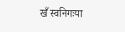खँ स्वनिगःया